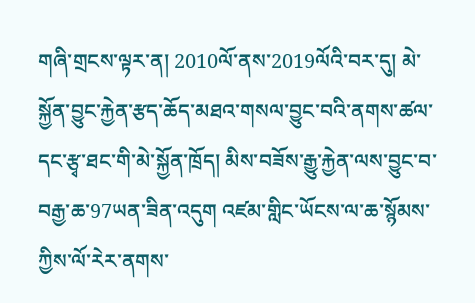གཞི་གྲངས་ལྟར་ན། 2010ལོ་ནས་2019ལོའི་བར་དུ། མེ་སྐྱོན་བྱུང་རྐྱེན་རྩད་ཆོད་མཐའ་གསལ་བྱུང་བའི་ནགས་ཚལ་དང་རྩྭ་ཐང་གི་མེ་སྐྱོན་ཁྲོད། མིས་བཟོས་རྒྱུ་རྐྱེན་ལས་བྱུང་བ་བརྒྱ་ཆ་97ཡན་ཟིན་འདུག འཛམ་གླིང་ཡོངས་ལ་ཆ་སྙོམས་ཀྱིས་ལོ་རེར་ནགས་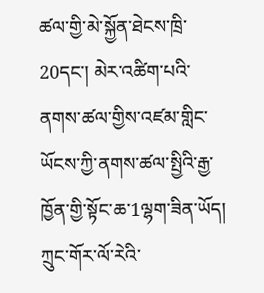ཚལ་གྱི་མེ་སྐྱོན་ཐེངས་ཁྲི་20དང་། མེར་འཚིག་པའི་ནགས་ཚལ་གྱིས་འཛམ་གླིང་ཡོངས་ཀྱི་ནགས་ཚལ་སྤྱིའི་རྒྱ་ཁྱོན་གྱི་སྟོང་ཆ་1ལྷག་ཟིན་ཡོད། ཀྲུང་གོར་ལོ་རེའི་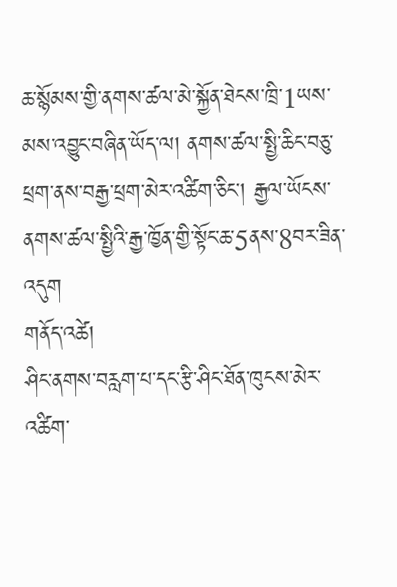ཆ་སྙོམས་གྱི་ནགས་ཚལ་མེ་སྐྱོན་ཐེངས་ཁྲི་1ཡས་མས་འབྱུང་བཞིན་ཡོད་ལ། ནགས་ཚལ་སྤྱི་ཆིང་བཅུ་ཕྲག་ནས་བརྒྱ་ཕྲག་མེར་འཚིག་ཅིང་། རྒྱལ་ཡོངས་ནགས་ཚལ་སྤྱིའི་རྒྱ་ཁྱོན་གྱི་སྟོང་ཆ་5ནས་8བར་ཟིན་འདུག
གནོད་འཚེ།
ཤིང་ནགས་བརླག་པ་དང་རྩི་ཤིང་ཐོན་ཁུངས་མེར་འཚིག་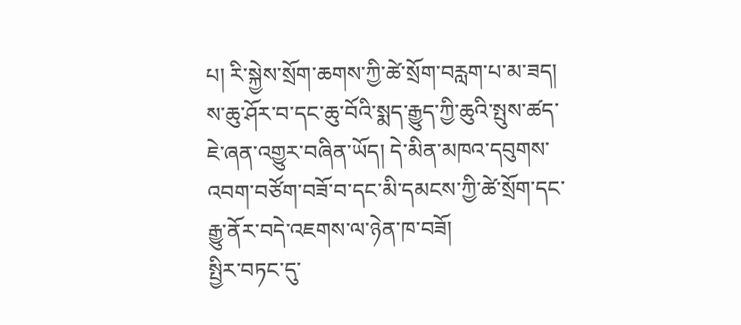པ། རི་སྐྱེས་སྲོག་ཆགས་ཀྱི་ཚེ་སྲོག་བརླག་པ་མ་ཟད། ས་ཆུ་ཤོར་བ་དང་ཆུ་བོའི་སྨད་རྒྱུད་ཀྱི་ཆུའི་སྤུས་ཚད་ཇེ་ཞན་འགྱུར་བཞིན་ཡོད། དེ་མིན་མཁའ་དབུགས་འབག་བཙོག་བཟོ་བ་དང་མི་དམངས་ཀྱི་ཚེ་སྲོག་དང་རྒྱུ་ནོར་བདེ་འཇགས་ལ་ཉེན་ཁ་བཟོ།
སྤྱིར་བཏང་དུ་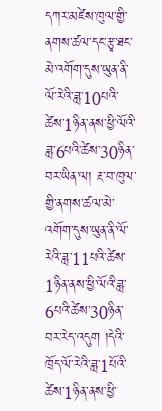དཀར་མཛེས་ཁུལ་གྱི་ནགས་ཚལ་དང་རྩྭ་ཐང་མེ་འགོག་དུས་ཡུན་ནི་ལོ་རེའི་ཟླ་10པའི་ཚེས་1ཉིན་ནས་ཕྱི་ལོའི་ཟླ་6པའི་ཚེས་30ཉིན་བར་ཡིན་ལ། རྔ་བ་ཁུལ་གྱི་ནགས་ཚལ་མེ་འགོག་དུས་ཡུན་ནི་ལོ་རེའི་ཟླ་11པའི་ཚེས་1ཉིན་ནས་ཕྱི་ལོའི་ཟླ་6པའི་ཚེས་30ཉིན་བར་རེད་འདུག །དེའི་ཁྲོད་ལོ་རེའི་ཟླ་1པོའི་ཚེས་1ཉིན་ནས་ཕྱི་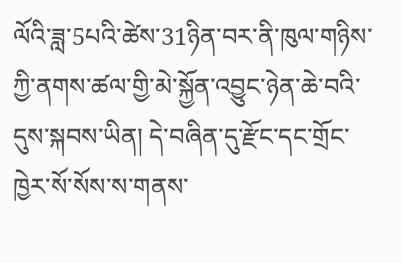ལོའི་ཟླ་5པའི་ཚེས་31ཉིན་བར་ནི་ཁུལ་གཉིས་ཀྱི་ནགས་ཚལ་གྱི་མེ་སྐྱོན་འབྱུང་ཉེན་ཆེ་བའི་དུས་སྐབས་ཡིན། དེ་བཞིན་དུ་རྫོང་དང་གྲོང་ཁྱེར་སོ་སོས་ས་གནས་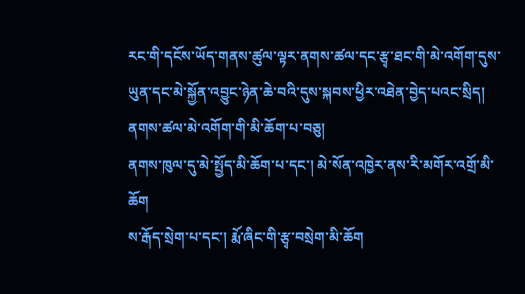རང་གི་དངོས་ཡོད་གནས་ཚུལ་ལྟར་ནགས་ཚལ་དང་རྩྭ་ཐང་གི་མེ་འགོག་དུས་ཡུན་དང་མེ་སྐྱོན་འབྱུང་ཉེན་ཆེ་བའི་དུས་སྐབས་ཕྱིར་འཐེན་བྱེད་པའང་སྲིད།
ནགས་ཚལ་མེ་འགོག་གི་མི་ཆོག་པ་བཅུ།
ནགས་ཁུལ་དུ་མེ་སྤྱོད་མི་ཆོག་པ་དང་། མེ་སོན་འཁྱེར་ནས་རི་མགོར་འགྲོ་མི་ཆོག
ས་རྒོད་སྲེག་པ་དང་། རྨོ་ཞིང་གི་རྩྭ་བསྲེག་མི་ཆོག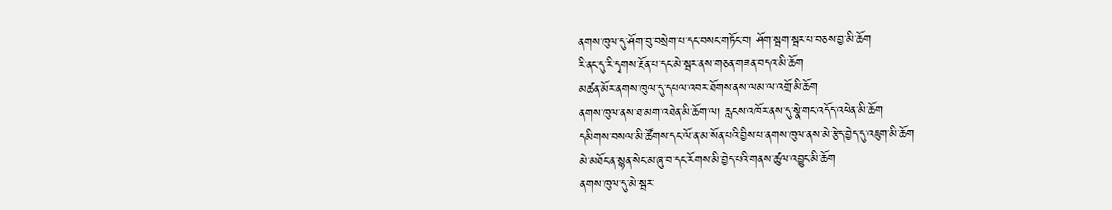ནགས་ཁུལ་དུ་ཤོག་བུ་བསྲེག་པ་དང་བསང་གཏོང་བ། ཤོག་སྦག་སྦར་པ་བཅས་བྱ་མི་ཆོག
རི་ནང་དུ་རི་དྭགས་རྔོན་པ་དང་མེ་སྦར་ནས་གཅན་གཟན་བདའ་མི་ཆོག
མཚན་མོར་ནགས་ཁུལ་དུ་དཔལ་འབར་ཐོགས་ནས་ལམ་ལ་འགྲོ་མི་ཆོག
ནགས་ཁུལ་ནས་ཐ་མག་འཐེན་མི་ཆོག་ལ། རླངས་འཁོར་ནས་དུ་སྣེ་གང་འདོད་འཕེན་མི་ཆོག
དམིགས་བསལ་མི་ཚོགས་དང་ལོ་ན་མ་སོན་པའི་བྱིས་པ་ནགས་ཁུལ་ནས་མེ་རྩེད་བྱེད་དུ་འཇུག་མི་ཆོག
མེ་མཐོང་ན་སྙན་སེང་མ་ཞུ་བ་དང་རོགས་མི་བྱེད་པའི་གནས་ཚུལ་འབྱུང་མི་ཆོག
ནགས་ཁུལ་དུ་མེ་སྦར་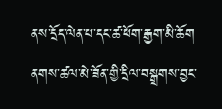ནས་དྲོད་ལེན་པ་དང་ཚ་ཕོག་རྒྱག་མི་ཆོག
ནགས་ཚལ་མེ་ཟོན་གྱི་དྲིལ་བསྒྲགས་བྱང་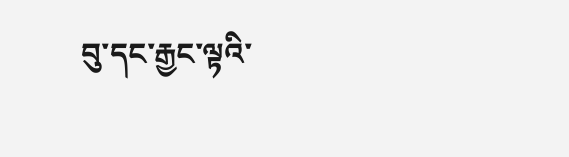བུ་དང་རྒྱང་ལྟའི་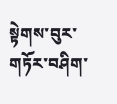སྟེགས་བུར་གཏོར་བཤིག་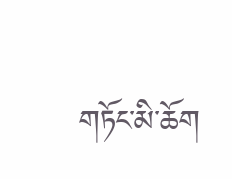གཏོང་མི་ཆོག